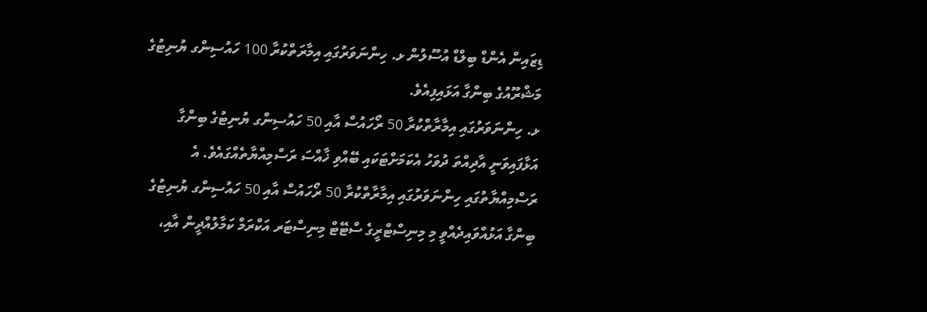ޑިޒައިން އެންޑް ބިލްޑް އުސޫލުން ޅ. ހިންނަވަރުގައި އިމާރަތްކުރާ 100 ހައުސިންގ ޔުނިޓުގެ މަޝްރޫއުގެ ބިންގާ އަޅައިފިއެވެ.
ޅ. ހިންނަވަރުގައި އިމާރާތްކުރާ 50 ރޯހައުސް އާއި 50 ހައުސިންގ ޔުނިޓުގެ ބިންގާ އަޅާފައިވަނީ އާދިއްތަ ދުވަހު އެކަމަށްޓަކައި ބޭއްވި ޚާއްސަ ރަސްމިއްޔާތެއްގައެވެ. އެ ރަސްމިއްޔާތުގައި ހިންނަވަރުގައި އިމާރާތްކުރާ 50 ރޯހައުސް އާއި 50 ހައުސިންގ ޔުނިޓުގެ ބިންގާ އަޅުއްވައިދެއްވީ މި މިނިސްޓްރީގެ ސްޓޭޓް މިނިސްޓަރ އަކްރަމް ކަމާލުއްދީން އާއި،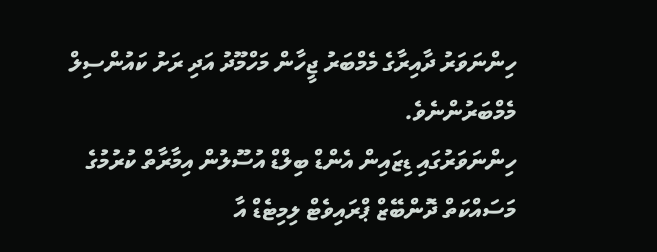ހިންނަވަރު ދާއިރާގެ މެމްބަރު ޖީހާން މަހްމޫދު އަދި ރަށު ކައުންސިލް މެމްބަރުންނެވެ.
ހިންނަވަރުގައި ޑިޒައިން އެންޑް ބިލްޑް އުސޫލުން އިމާރާތް ކުރުމުގެ މަސައްކަތް ދޮންބޭޒް ޕްރައިވެޓް ލިމިޓެޑް އާ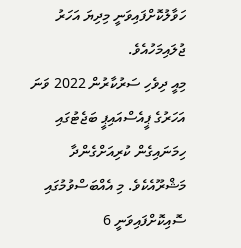ހަވާލުކޮށްފައިވަނީ މިދިޔަ އަހަރު ޖުލައިމަހުއެވެ.
މިއީ ދިވެހި ސަރުކާރުން 2022 ވަނަ އަހަރުގެ ޕީއެސްއައިޕީ ބަޖެޓުގައި ހިމަނައިގެން ކުރިއަށްގެންދާ މަޝްރޫއެކެވެ. މި އެއްބަސްވުމުގައި ސޮއިކޮށްފައިވަނީ 6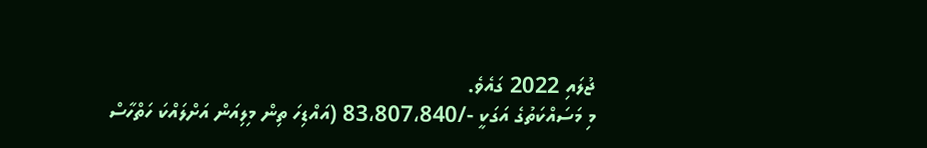ޖުލައި 2022 ގައެވެ.
މި މަސައްކަތުގެ އަގަކީ -/83،807،840 (އައްޑިހަ ތިން މިލިއަން އަށްލައްކަ ހަތްހާސް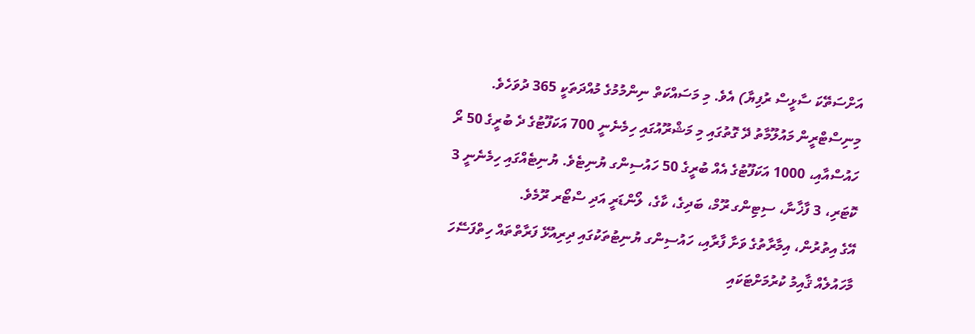އަށްސަތޭކަ ސާޅީސް ރުފިޔާ) އެވެ. މި މަސައްކަތް ނިންމުމުގެ މުއްދަތަކީ 365 ދުވަހެވެ.
މިނިސްޓްރީން މައުލޫމާތު ދޭ ގޮތުގައި މި މަޝްރޫއުގައި ހިމެނެނީ 700 އަކަފޫޓުގެ ދެ ބުރީގެ 50 ރޯ ހައުސްއާއި، 1000 އަކަފޫޓުގެ އެއް ބުރީގެ 50 ހައުސިންގ ޔުނިޓެވެ. ޔުނިޓެއްގައި ހިމެނެނީ 3 ކޮޓަރި، 3 ފާޚާނާ، ސިޓިންގ ރޫމް، ބަދިގެ، ކާގެ، ލޯންޑަރީ އަދި ސްޓޯރ ރޫމެވެ.
އޭގެ އިތުރުން، އިމާރާތުގެ ވަށާ ފާރާއި، ހައުސިންގ ޔުނިޓުތަކުގައި ދިރިއުޅޭ ފަރާތްތައް ހިތްފަސޭހަ މާހައުލެއް ޤާއިމު ކުރުމަށްޓަކައި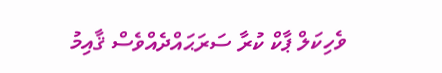ވެހިކަލް ޕާކް ކުރާ ސަރަޙައްދެއްވެސް ޤާއިމު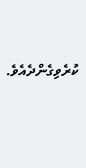ކުރެވިގެންދެއެވެ.